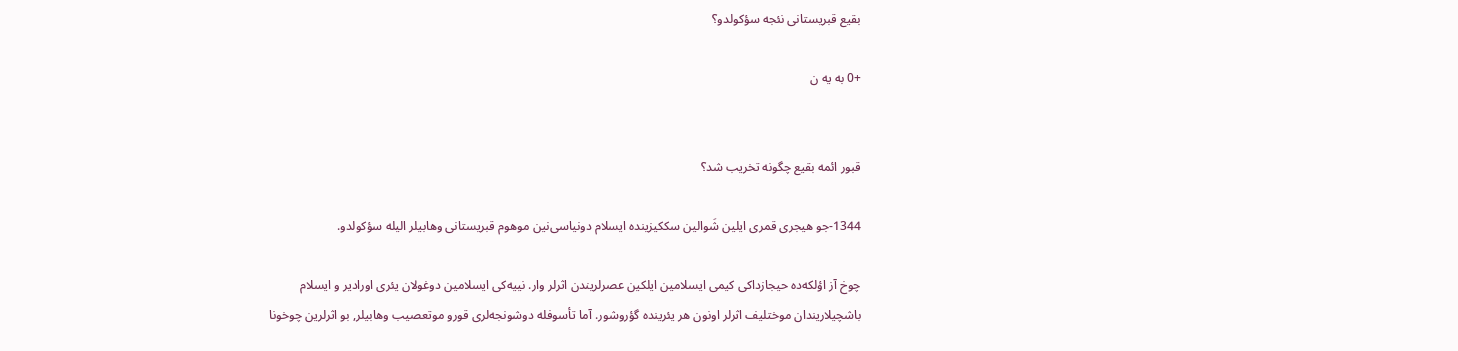بقیع قبریستانی نئجه سؤكولدو؟

+0 به یه ن


قبور ائمه بقیع چگونه تخریب شد؟

1344-جو هیجری قمری ایلین شَوالین سككیزینده ایسلام دونیاسی‌نین موهوم قبریستانی وهابیلر الیله سؤكولدو.

چوخ آز اؤلكه‌ده حیجازداكی كیمی ایسلامین ایلكین عصرلریندن اثرلر وار. نییه‌كی ایسلامین دوغولان یئری اورادیر و ایسلام باشچیلاریندان موختلیف اثرلر اونون هر یئرینده گؤروشور. آما تأسوفله دوشونجه‌لری قورو موتعصیب وهابیلر, بو اثرلرین چوخونا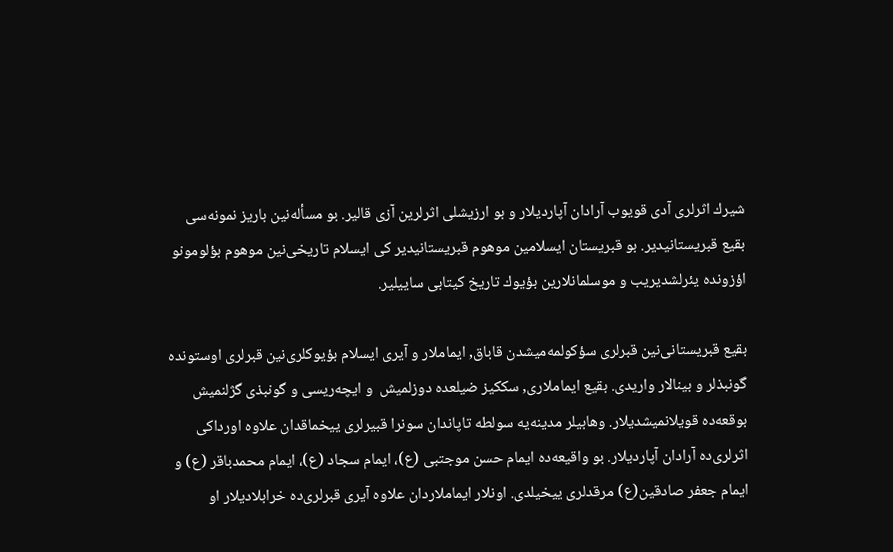شیرك اثرلری آدی قویوب آرادان آپاردیلار و بو ارزیشلی اثرلرین آزی قالیر. بو مسأله‌نین باریز نمونه‌سی بقیع قبریستانیدیر. بو قبریستان ایسلامین موهوم قبریستانیدیر كی ایسلام تاریخی‌نین موهوم بؤلومونو اؤزونده یئرلشدیریب و موسلمانلارین بؤیوك تاریخ كیتابی ساییلیر.

بقیع قبریستانی‌نین قبرلری سؤكولمه‌میشدن قاباق, ایماملار و آیری ایسلام بؤیوكلری‌نین قبرلری اوستونده گونبذلر و بینالار واریدی. بقیع ایماملاری, سككیز ضیلعده دوزلمیش  و ایچه‌ریسی و گونبذی گژلنمیش بوقعه‌ده قویلانمیشدیلار. وهابیلر مدینه‌یه سولطه تاپاندان سونرا قبیرلری ییخماقدان علاوه اورداكی اثرلری‌ده آرادان آپاردیلار. بو واقیعه‌ده ایمام حسن موجتبی (ع)، ایمام سجاد (ع)، ایمام محمدباقر (ع) و ایمام جعفر صادقین(ع) مرقدلری ییخیلدی. اونلار ایماملاردان علاوه آیری قبرلری‌ده خرابلادیلار او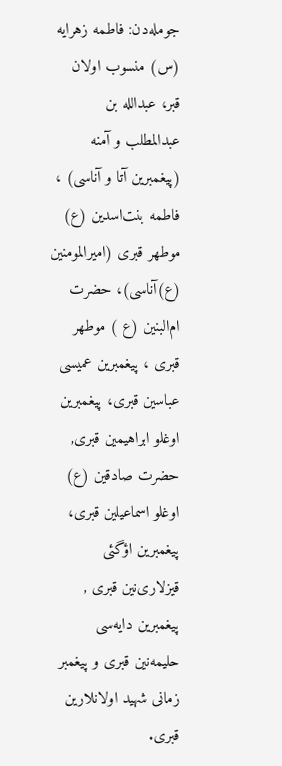جومله‌دن: فاطمه زهرایه (س) منسوب اولان قبر، عبدالله بن عبدالمطلب و آمنه (پیغمبرین آتا و آناسی) ، فاطمه بنت‌اسدین (ع) موطهر قبری (امیرالمومنین (ع)آناسی)، حضرت ام‌البنین (ع ) موطهر قبری ، پیغمبرین عمیسی عباسین قبری، پیغمبرین اوغلو ابراهیمین قبری, حضرت صادقین (ع) اوغلو اسماعیلین قبری، پیغمبرین اؤگئی قیزلاری‌نین قبری , پیغمبرین دایه‌سی حلیمه‌نین قبری و پیغمبر زمانی شهید اولانلارین قبری.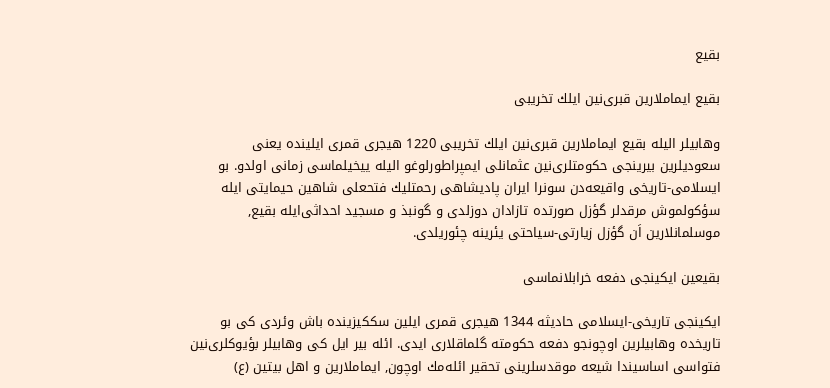بقیع

بقیع ایماملارین قبری‌نین ایلك تخریبی

وهابیلر الیله بقیع ایماملارین قبری‌نین ایلك تخریبی 1220 هیجری قمری ایلینده یعنی سعودیلرین بیرینجی حكومتلری‌نین عثمانلی ایمپراطورلوغو الیله ییخیلماسی زمانی اولدو. بو ایسلامی-تاریخی واقیعه‌دن سونرا ایران پادیشاهی رحمتلیك فتحعلی شاهین حیمایتی ایله سؤكولموش مرقدلر گؤزل صورتده تازادان دوزلدی و گونبذ و مسجید احداثی‌ایله بقیع, موسلمانلارین اَن گؤزل زیارتی-سیاحتی یئرینه چئوریلدی.

بقیعین ایكینجی دفعه خرابلانماسی

ایكینجی تاریخی-ایسلامی حادیثه 1344 هیجری قمری ایلین سككیزینده باش وئردی كی بو تاریخده وهابیلرین اوچونجو دفعه حكومته گلماقلاری ایدی. ائله بیر ایل كی وهابیلر بؤیوكلری‌نین فتواسی اساسیندا شیعه موقدسلرینی تحقیر ائله‌مك اوچون, ایماملارین و اهل بیتین (ع)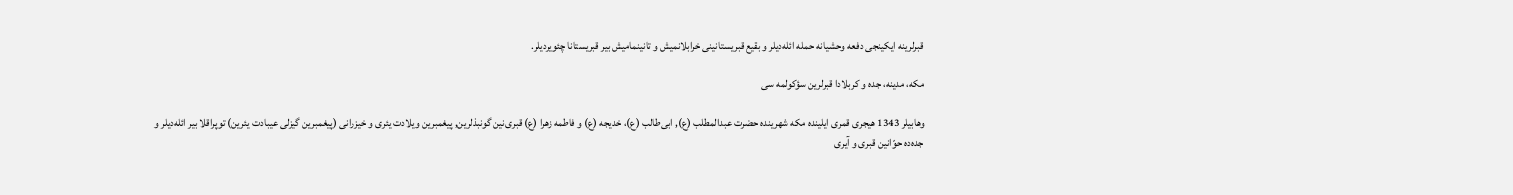قبرلرینه ایكینجی دفعه وحشیانه حمله ائله‌دیلر و بقیع قبریستانینی خرابلانمیش و تانینمامیش بیر قبریستانا چئویردیلر.

مكه، مدینه، جده و كربلادا قبرلرین سؤكولمه سی

وهابیلر 1343 هیجری قمری ایلینده مكه شهرینده حضرت عبدالمطلب (ع), ابی‌طالب (ع)، خدیجه (ع) و فاطمه زهرا (ع) قبری‌نین گونبذلرین, پیغمبرین ویلادت یئری و خیزرانی (پیغمبرین گیزلی عیبادت یئرین) توپراقلا بیر ائله‌دیلر و جده‌ده حوّانین قبری و آیری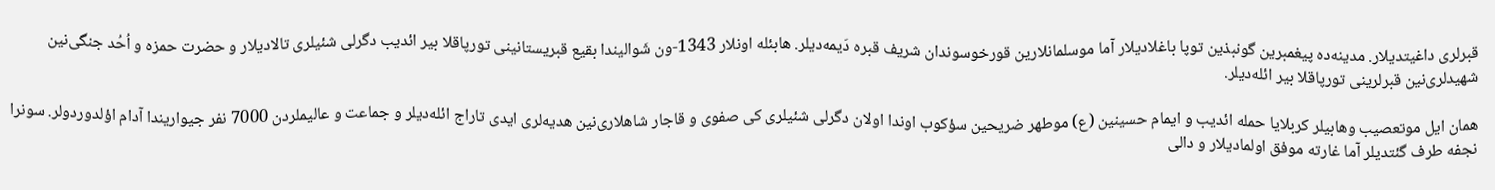قبرلری داغیتدیلار. مدینه‌ده پیغمبرین گونبذین توپا باغلادیلار آما موسلمانلارین قورخوسوندان شریف قبره دَیمه‌دیلر. هابئله اونلار 1343-ون شَوالیندا بقیع قبریستانینی تورپاقلا بیر ائدیب دگرلی شئیلری تالادیلار و حضرت حمزه و اُحُد جنگی‌نین شهیدلری‌نین قبرلرینی تورپاقلا بیر ائله‌دیلر.

همان ایل موتعصیب وهابیلر كربلایا حمله ائدیب و ایمام حسینین (ع) موطهر ضریحین سؤكوب اوندا اولان دگرلی شئیلری كی صفوی و قاجار شاهلاری‌نین هدیه‌لری ایدی تاراج ائله‌دیلر و جماعت و عالیملردن 7000 نفر جیواریندا آدام اؤلدوردولر. سونرا نجفه طرف گئتدیلر آما غارته موفق اولمادیلار و دالی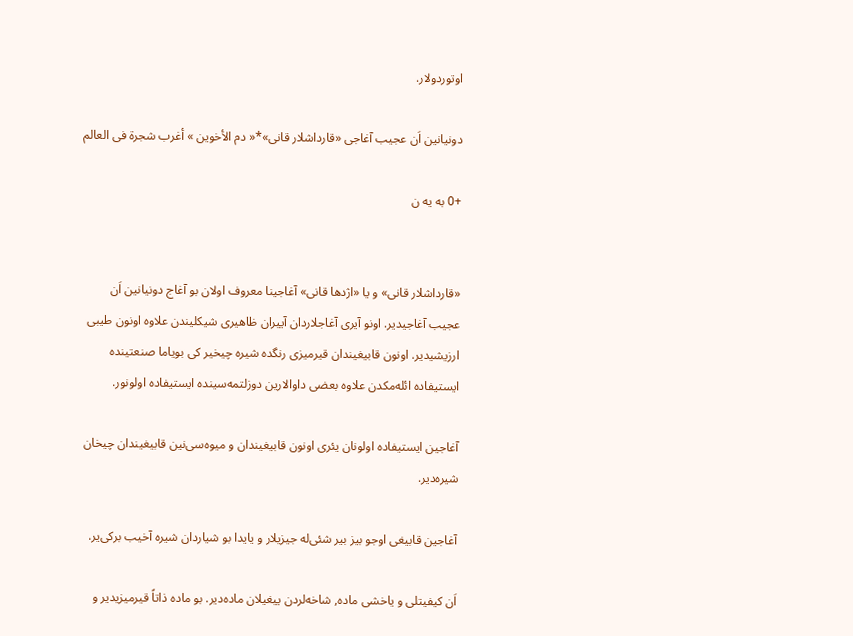اوتوردولار.

دونیانین اَن عجیب آغاجی «قارداشلار قانی»*« دم الأخوین » أغرب شجرة فی العالم

+0 به یه ن


«قارداشلار قانی» و یا «اژدها قانی» آغاجینا معروف اولان بو آغاج دونیانین اَن عجیب آغاجیدیر. اونو آیری آغاجلاردان آییران ظاهیری شیكلیندن علاوه اونون طیبی ارزیشیدیر. اونون قابیغیندان قیرمیزی رنگده شیره چیخیر كی بویاما صنعتینده ایستیفاده ائله‌مكدن علاوه بعضی داوالارین دوزلتمه‌سینده ایستیفاده اولونور.

آغاجین ایستیفاده اولونان یئری اونون قابیغیندان و میوه‌سی‌نین قابیغیندان چیخان شیره‌دیر.

آغاجین قابیغی اوجو بیز بیر شئی‌له جیزیلار و یایدا بو شیاردان شیره آخیب بركی‌یر.

اَن كیفیتلی و یاخشی ماده, شاخه‌لردن ییغیلان ماده‌دیر. بو ماده ذاتاً قیرمیزیدیر و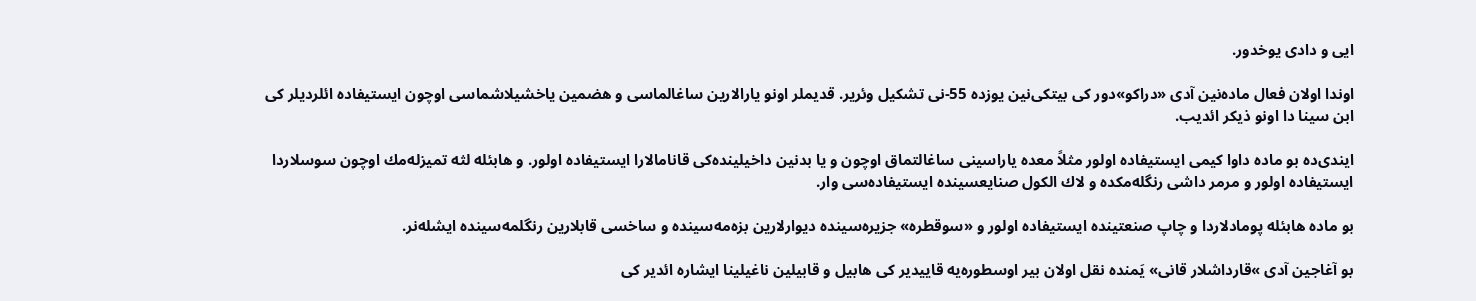ایی و دادی یوخدور.

اوندا اولان فعال ماده‌نین آدی «دراكو»دور كی بیتكی‌نین یوزده 55-نی تشكیل وئریر. قدیملر اونو یارالارین ساغالماسی و هضمین یاخشیلاشماسی اوچون ایستیفاده ائلردیلر كی ابن سینا دا اونو ذیكر ائدیب.

ایندی‌ده بو ماده داوا كیمی ایستیفاده اولور مثلاً معده یاراسینی ساغالتماق اوچون و یا بدنین داخیلینده‌كی قانامالارا ایستیفاده اولور. و هابئله لثه تمیزله‌مك اوچون سوسلاردا ایستیفاده اولور و مرمر داشی رنگله‌مكده و لاك الكول صنایعسینده ایستیفاده‌سی وار.

بو ماده هابئله پومادلاردا و چاپ صنعتینده ایستیفاده اولور و «سوقطره» جزیره‌سینده دیوارلارین بزه‌مه‌سینده و ساخسی قابلارین رنگلمه‌سینده ایشله‌نر.

بو آغاجین آدی ‌»قارداشلار قانی» یَمنده نقل اولان بیر اوسطوره‌یه قاییدیر كی هابیل و قابیلین ناغیلینا ایشاره ائدیر كی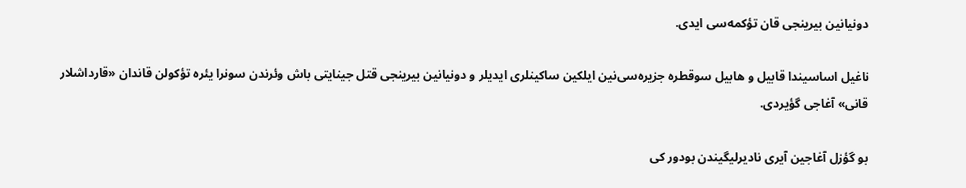دونیانین بیرینجی قان تؤكمه‌سی ایدی.

ناغیل اساسیندا قابیل و هابیل سوقطره جزیره‌سی‌نین ایلكین ساكینلری ایدیلر و دونیانین بیرینجی قتل جینایتی باش وئرندن سونرا یئره تؤكولن قاندان «قارداشلار قانی» آغاجی گؤیردی.

بو گؤزل آغاجین آیری نادیرلیگیندن بودور كی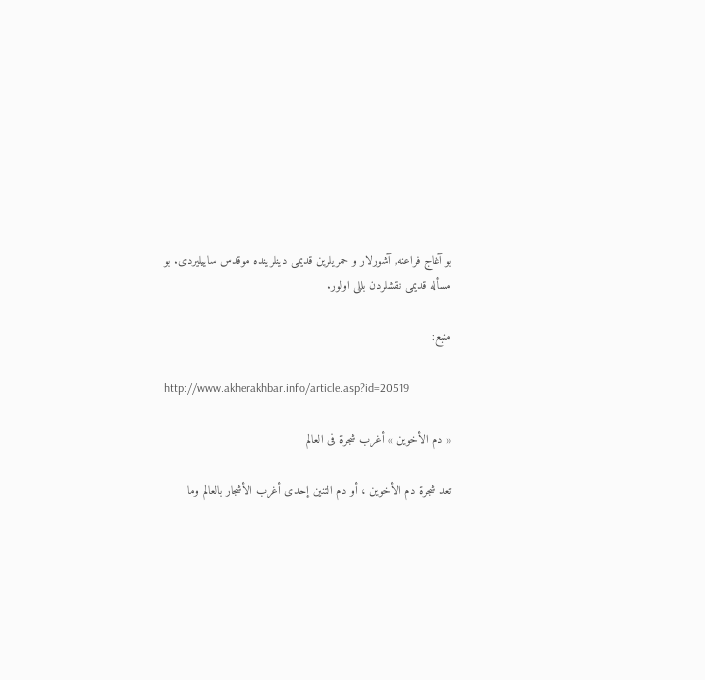بو آغاج فراعنه, آشورلار و حمریلرین قدیمی دینلرینده موقدس ساییلیردی. بو مسأله قدیمی نقشلردن بللی اولور.

منبع:

http://www.akherakhbar.info/article.asp?id=20519

« دم الأخوین » أغرب شجرة فی العالم

تعد شجرة دم الأخوین ، أو دم التنین إحدى أغرب الأشجار بالعالم وما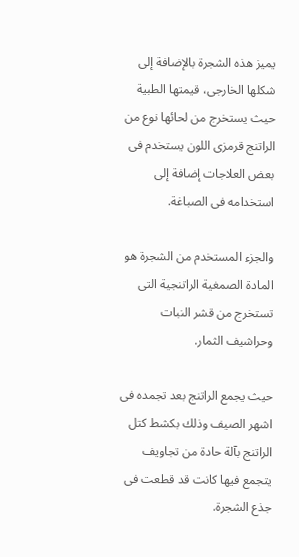یمیز هذه الشجرة بالإضافة إلى شكلها الخارجی، قیمتها الطبیة حیث یستخرج من لحائها نوع من الراتنج قرمزی اللون یستخدم فی بعض العلاجات إضافة إلى استخدامه فی الصباغة.

والجزء المستخدم من الشجرة هو المادة الصمغیة الراتنجیة التی تستخرج من قشر النبات وحراشیف الثمار.

حیث یجمع الراتنج بعد تجمده فی اشهر الصیف وذلك بكشط كتل الراتنج بآلة حادة من تجاویف یتجمع فیها كانت قد قطعت فی جذع الشجرة.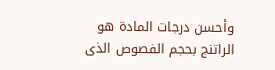وأحسن درجات المادة هو الراتنج بحجم الفصوص الذی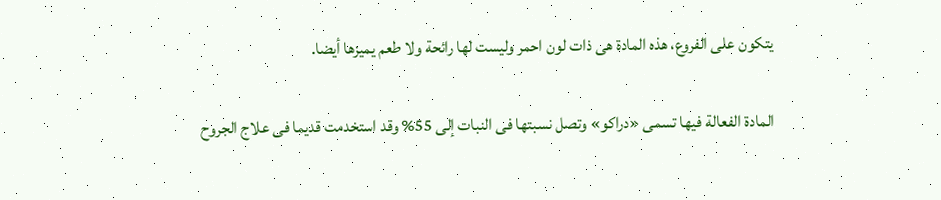یتكون على الفروع، هذه المادة هی ذات لون احمر ولیست لها رائحة ولا طعم یمیزها أیضا.

المادة الفعالة فیها تسمى «دراكو» وتصل نسبتها فی النبات إلى 55% وقد استخدمت قدیما فی علاج الجروح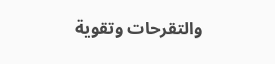والتقرحات وتقویة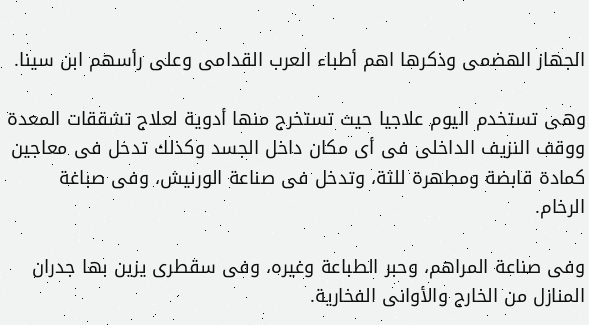الجهاز الهضمی وذكرها اهم أطباء العرب القدامى وعلى رأسهم ابن سینا.

وهی تستخدم الیوم علاجیا حیث تستخرج منها أدویة لعلاج تشققات المعدة ووقف النزیف الداخلی فی أی مكان داخل الجسد وكذلك تدخل فی معاجین كمادة قابضة ومطهرة للثة، وتدخل فی صناعة الورنیش، وفی صباغة الرخام.

وفی صناعة المراهم، وحبر الطباعة وغیره، وفی سقطرى یزین بها جدران المنازل من الخارج والأوانی الفخاریة.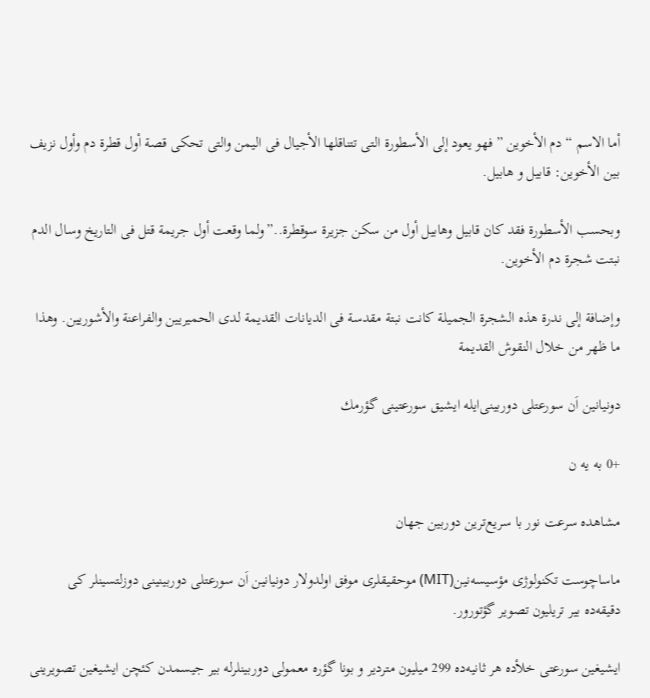أما الاسم “دم الأخوین ” فهو یعود إلى الأسطورة التی تتناقلها الأجیال فی الیمن والتی تحكی قصة أول قطرة دم وأول نزیف بین الأخوین: قابیل و هابیل.

وبحسب الأسطورة فقد كان قابیل وهابیل أول من سكن جزیرة سوقطرة..”ولما وقعت أول جریمة قتل فی التاریخ وسال الدم نبتت شجرة دم الأخوین.

وإضافة إلى ندرة هذه الشجرة الجمیلة كانت نبتة مقدسة فی الدیانات القدیمة لدى الحمیریین والفراعنة والأشوریین. وهذا ما ظهر من خلال النقوش القدیمة

دونیانین اَن سورعتلی دوربینی‌ایله ایشیق سورعتینی گؤرمك

+0 به یه ن

مشاهده سرعت نور با سریع‌ترین دوربین جهان

ماساچوست تكنولوژی مؤسیسه‌نین(MIT) موحقیقلری موفق اولدولار دونیانین اَن سورعتلی دوربینینی دوزلتسینلر كی دقیقه‌ده بیر تریلیون تصویر گؤتورور.

ایشیغین سورعتی خلأده هر ثانیه‌ده 299 میلیون متردیر و بونا گؤره معمولی دوربینلرله بیر جیسمدن كئچن ایشیغین تصویرینی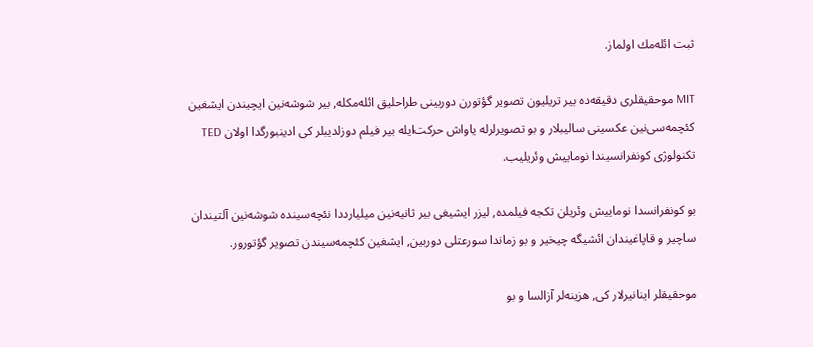ثبت ائله‌مك اولماز.

MIT موحقیقلری دقیقه‌ده بیر تریلیون تصویر گؤتورن دوربینی طراحلیق ائله‌مكله, بیر شوشه‌نین ایچیندن ایشغین كئچمه‌سی‌نین عكسینی سالیبلار و بو تصویرلرله یاواش حركت‌ایله بیر فیلم دوزلدیبلر كی ادینبورگدا اولان TED تكنولوژی كونفرانسیندا نوماییش وئریلیب.

بو كونفرانسدا نوماییش وئریلن تكجه فیلمده, لیزر ایشیغی بیر ثانیه‌نین میلیارددا نئچه‌سینده شوشه‌نین آلتیندان ساچیر و قاپاغیندان ائشیگه چیخیر و بو زماندا سورعتلی دوربین, ایشغین كئچمه‌سیندن تصویر گؤتورور.

موحقیقلر اینانیرلار كی, هزینه‌لر آزالسا و بو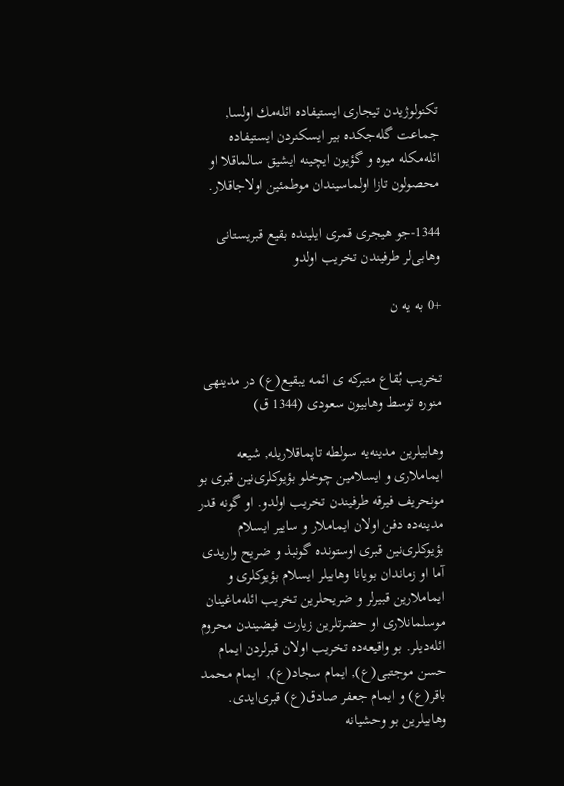تكنولوژیدن تیجاری ایستیفاده ائله‌مك اولسا, جماعت گله‌جكده بیر ایسكنردن ایستیفاده ائله‌مكله میوه‌ و گؤیون ایچینه ایشیق سالماقلا او محصولون تازا اولماسیندان موطمئین اولاجاقلار.

1344-جو هیجری قمری ایلینده بقیع قبریستانی وهابی‌لر طرفیندن تخریب اولدو

+0 به یه ن


تخریب بُقاع متبركه ی ائمه یبقیع(ع) در مدینهی منوره توسط وهابیون سعودی (1344 ق)

وهابیلرین مدینه‌یه سولطه تاپماقلاریله, شیعه ایماملاری و ایسلامین چوخلو بؤیوكلری‌نین قبری بو مونحریف فیرقه طرفیندن تخریب اولدو. او گونه‌ قدر مدینه‌ده دفن اولان ایماملار و ساییر ایسلام بؤیوكلری‌نین قبری اوستونده گونبذ و ضریح واریدی آما او زماندان بویانا وهابیلر ایسلام بؤیوكلری و ایماملارین قبیرلر و ضریحلرین تخریب ائله‌ماغینان موسلمانلاری او حضرتلرین زیارت فیضیندن محروم ائله‌دیلر. بو واقیعه‌ده تخریب اولان قبرلردن ایمام حسن موجتبی(ع), ایمام سجاد(ع),  ایمام محمد باقر(ع) و ایمام جعفر صادق(ع) قبری‌ایدی. وهابیلرین بو وحشیانه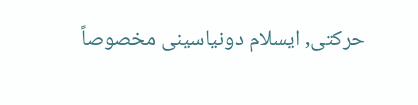حركتی, ایسلام دونیاسینی مخصوصاً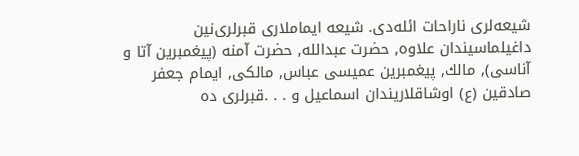شیعه‌لری ناراحات ائله‌دی. شیعه ایماملاری قبرلری‌نین داغیلماسیندان علاوه, حضرت عبدالله, حضرت آمنه (پیغمبرین آتا و آناسی), مالك, پیغمبرین عمیسی عباس, مالكی, ایمام جعفر صادقین (ع) اوشاقلاریندان اسماعیل و . . .قبرلری ده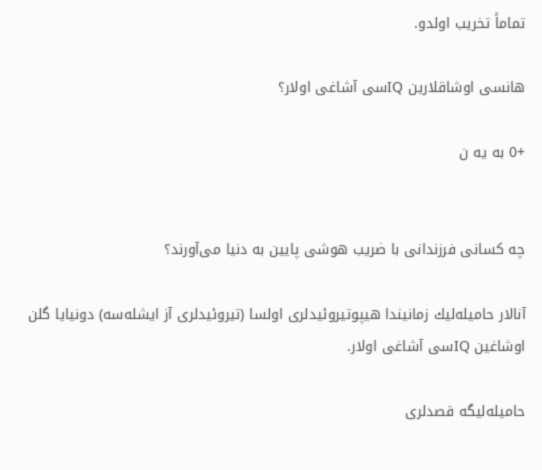تماماً تخریب اولدو.

هانسی اوشاقلارین IQسی آشاغی اولار؟

+0 به یه ن


چه كسانی فرزندانی با ضریب هوشی پایین به دنیا می‌آورند؟

آنالار حامیله‌لیك زمانیندا هیپوتیروئیدلری اولسا (تیروئیدلری آز ایشله‌سه) دونیایا گلن اوشاغین IQسی آشاغی اولار.

حامیله‌لیگه قصدلری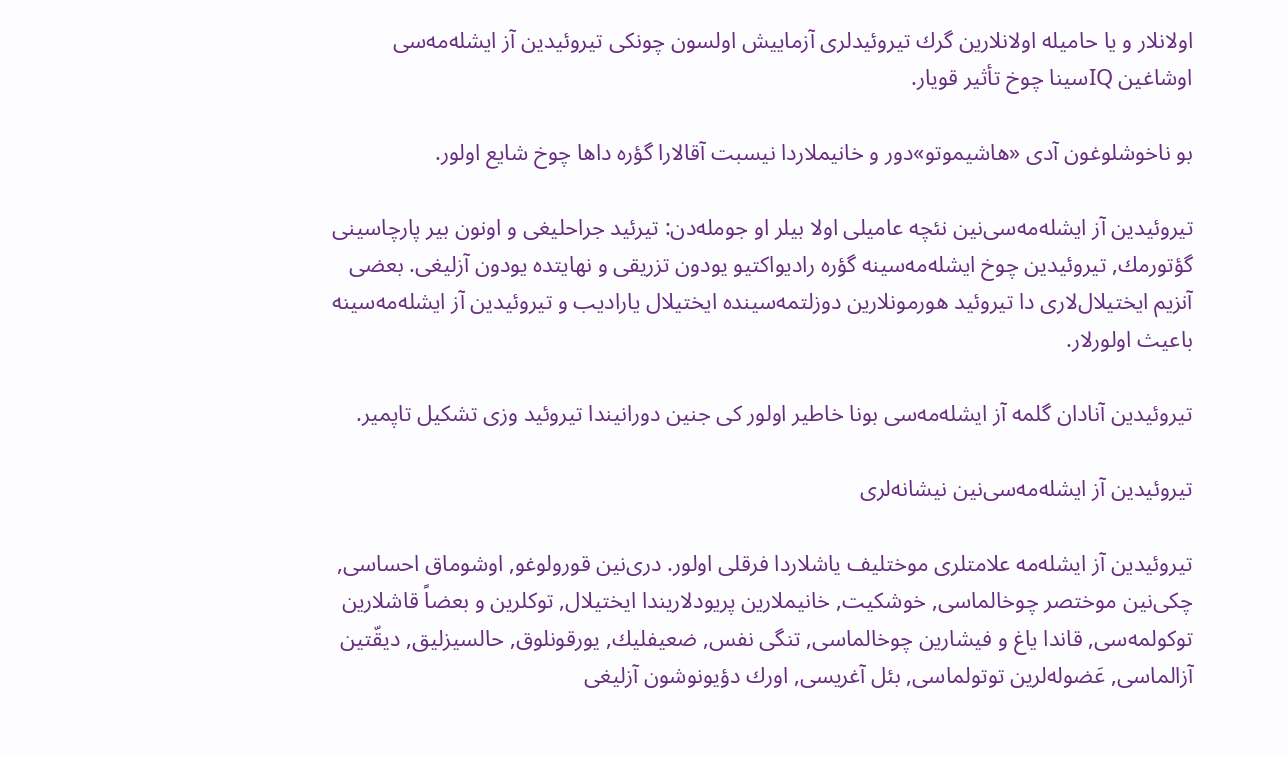اولانلار و یا حامیله اولانلارین گرك تیروئیدلری آزماییش اولسون چونكی تیروئیدین آز ایشله‌مه‌سی اوشاغین IQسینا چوخ تأثیر قویار.

بو ناخوشلوغون آدی «هاشیموتو»دور و خانیملاردا نیسبت آقالارا گؤره داها چوخ شایع اولور.

تیروئیدین آز ایشله‌مه‌سی‌نین نئچه عامیلی اولا بیلر او جومله‌دن: تیرئید جراحلیغی و اونون بیر پارچاسینی گؤتورمك, تیروئیدین چوخ ایشله‌مه‌سینه گؤره رادیواكتیو یودون تزریقی و نهایتده یودون آزلیغی. بعضی آنزیم ایختیلال‌لاری دا تیروئید هورمونلارین دوزلتمه‌سینده ایختیلال یارادیب و تیروئیدین آز ایشله‌مه‌سینه باعیث اولورلار.

تیروئیدین آنادان گلمه آز ایشله‌مه‌سی بونا خاطیر اولور كی جنین دورانیندا تیروئید وزی تشكیل تاپمیر.

تیروئیدین آز ایشله‌مه‌سی‌نین نیشانه‌لری

تیروئیدین آز ایشله‌مه علامتلری موختلیف یاشلاردا فرقلی اولور. دری‌نین قورولوغو, اوشوماق احساسی, چكی‌نین موختصر چوخالماسی, خوشكیت, خانیملارین پریودلاریندا ایختیلال, توكلرین و بعضاً قاشلارین توكولمه‌سی, قاندا یاغ و فیشارین چوخالماسی, تنگی نفس, ضعیفلیك, یورقونلوق, حالسیزلیق, دیقّتین آزالماسی, عَضوله‌لرین توتولماسی, بئل آغریسی, اورك دؤیونوشون آزلیغی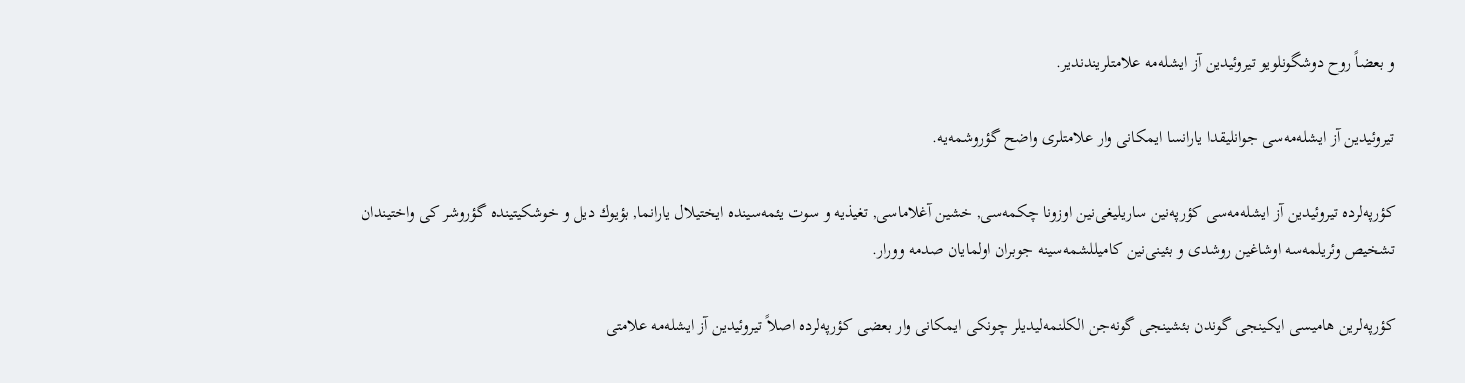و بعضاً روح دوشگونلویو تیروئیدین آز ایشله‌مه علامتلریندندیر.

تیروئیدین آز ایشله‌مه‌سی جوانلیقدا یارانسا ایمكانی وار علامتلری واضح گؤروشمه‌یه.

كؤرپه‌لرده تیروئیدین آز ایشله‌مه‌سی كؤرپه‌نین ساریلیغی‌نین اوزونا چكمه‌سی, خشین آغلاماسی, تغیذیه و سوت یئمه‌سینده ایختیلال یارانما, بؤیوك دیل و خوشكیتینده گؤروشر كی واختیندان تشخیص وئریلمه‌سه اوشاغین روشدی و بئینی‌نین كامیللشمه‌سینه جوبران اولمایان صدمه وورار.

كؤرپه‌لرین هامیسی ایكینجی‌ گوندن بئشینجی گونه‌جن الكلنمه‌لیدیلر چونكی ایمكانی وار بعضی كؤرپه‌لرده اصلاً تیروئیدین آز ایشله‌مه علامتی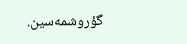گؤروشمه‌سین.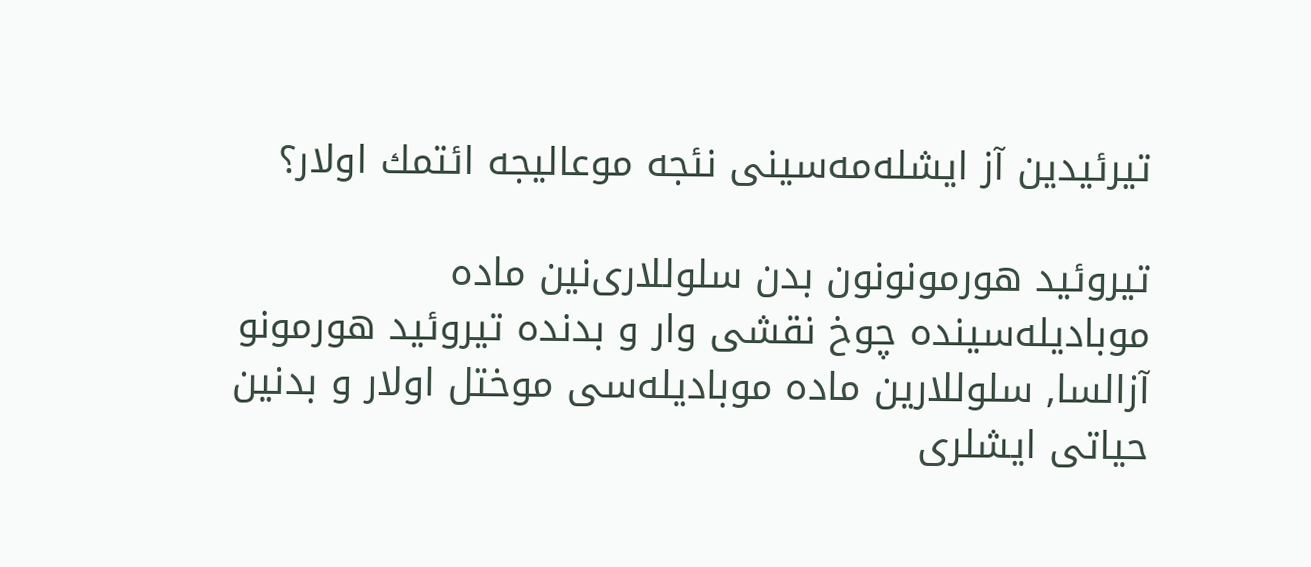تیرئیدین آز ایشله‌مه‌سینی نئجه موعالیجه ائتمك اولار؟

تیروئید هورمونونون بدن سلوللاری‌نین ماده‌ موبادیله‌سینده چوخ نقشی وار و بدنده تیروئید هورمونو آزالسا, سلوللارین ماده‌ موبادیله‌سی موختل اولار و بدنین حیاتی ایشلری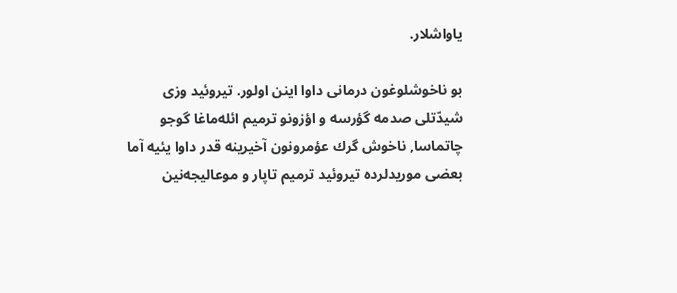یاواشلار.

بو ناخوشلوغون درمانی داوا اینن اولور. تیروئید وزی شیدّتلی صدمه گؤرسه و اؤزونو ترمیم ائله‌ماغا گوجو چاتماسا, ناخوش گرك عؤمرونون آخیرینه‌ قدر داوا یئیه آما بعضی موریدلرده تیروئید ترمیم تاپار و موعالیجه‌نین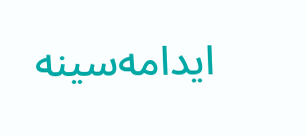ایدامه‌سینه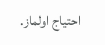احتیاج اولماز.